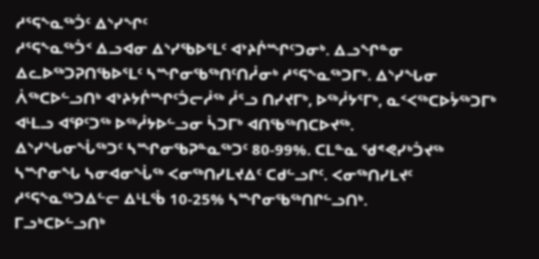ᓱᕐᕋᖕᓇᖅᑑᑦ ᐃᔅᓯᖏᑦ
ᓱᕐᕋᖕᓇᖅᑑᑉ ᐃᓗᐊᓂ ᐃᔅᓯᖃᐅᕐᒪᑦ ᐊᔾᔨᒌᙱᑦᑐᓂᒃ. ᐃᓗᖏᓐᓂ ᐃᓚᐅᖅᑐᕈᑎᖃᐅᕐᒪᑦ ᓴᙱᓂᖃᖅᑎᑦᑎᓲᓂᒃ ᓱᕐᕋᖕᓇᖅᑐᒥᒃ. ᐃᔅᓯᖓᓂ ᐲᖅᑕᐅᓪᓗᑎᒃ ᐊᔾᔨᔭᒌᙱᑦᑑᓕᓲᖅ ᓲᕐᓗ ᑎᓯᔪᒥᒃ, ᐅᖅᓲᔭᕐᒥᒃ, ᓇᑉᐸᖅᑕᐅᔮᖅᑐᒥᒃ ᐊᒻᒪᓗ ᐊᕿᑦᑐᖅ ᐅᖅᓲᔭᐅᓪᓗᓂ ᓵᑐᒥᒃ ᐊᑎᖃᖅᑎᑕᐅᔪᖅ.
ᐃᔅᓯᖓᓂᖔᖅᑐᑦ ᓴᙱᓂᖃᕈᓐᓇᖅᑐᑦ 80-99%. ᑕᒪᓐᓇ ᖁᕝᕙᓯᒃᑑᔪᖅ ᓴᙱᓂᖓ ᓴᓂᐊᓂᖔᖅ ᐸᓂᖅᑎᓯᒪᔪᐃᑦ ᑕᑯᓪᓗᒋᑦ. ᐸᓂᖅᑎᓯᒪᔪᑦ ᓱᕐᕋᖕᓇᖅᑐᐃᓪᓕ ᐃᒻᒪᖄ 10-25% ᓴᙱᓂᖃᖅᑎᒋᓪᓗᑎᒃ.
ᒥᓗᒃᑕᐅᓪᓗᑎᒃ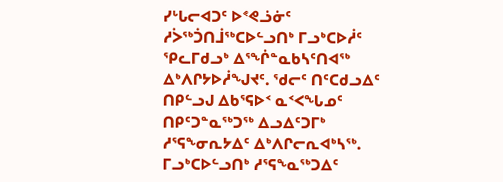ᓯᒡᒐᓕᐊᑐᑦ ᐅᕝᕙᓘᓃᑦ ᓱᐴᖅᑑᑎᒨᖅᑕᐅᓪᓗᑎᒃ ᒥᓗᒃᑕᐅᓲᑦ ᕿᓚᒥᑯᓗᒃ ᐃᕐᖐᓐᓇᑲᓴᑦᑎᐊᖅ ᐃᒃᐱᒋᔭᐅᓲᖑᔪᑦ. ᖁᓕᑦ ᑎᑦᑕᑯᓗᐃᑦ ᑎᑭᓪᓗᒍ ᐃᑲᕐᕋᐅᑉ ᓇᑉᐸᖓᓄᑦ ᑎᑭᑦᑐᓐᓇᖅᑐᖅ ᐃᓗᐃᑦᑐᒥᒃ ᓱᕐᕋᖕᓂᕆᔭᐃᑦ ᐃᒃᐱᒋᓕᕆᐊᒃᓴᖅ.
ᒥᓗᒃᑕᐅᓪᓗᑎᒃ ᓱᕐᕋᖕᓇᖅᑐᐃᑦ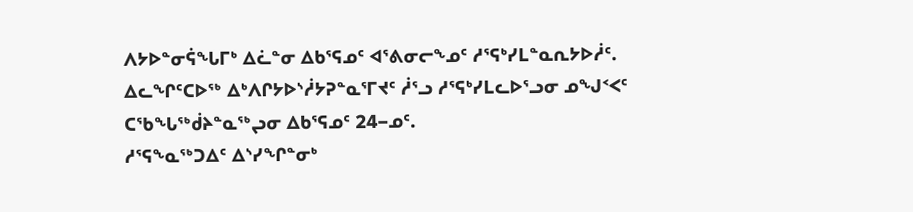ᐱᔭᐅᓐᓂᕌᖓᒥᒃ ᐃᓛᓐᓂ ᐃᑲᕐᕋᓄᑦ ᐊᕐᕕᓂᓕᖕᓄᑦ ᓱᕐᕋᒃᓯᒪᓐᓇᕆᔭᐅᓲᑦ. ᐃᓚᖏᑦᑕᐅᖅ ᐃᒃᐱᒋᔭᐅᔅᓲᔭᕈᓐᓇᕐᒥᔪᑦ ᓲᕐᓗ ᓱᕐᕋᒃᓯᒪᓚᐅᕐᓗᓂ ᓄᖑᑉᐸᑦ ᑕᖃᖓᖅᑰᔨᓐᓇᖅᖢᓂ ᐃᑲᕐᕋᓄᑦ 24−ᓄᑦ.
ᓱᕐᕋᖕᓇᖅᑐᐃᑦ ᐃᔅᓯᖏᓐᓂᒃ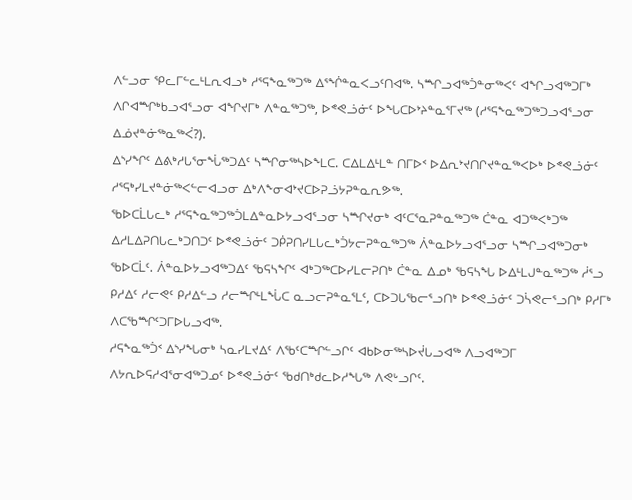ᐱᓪᓗᓂ ᕿᓚᒥᓪᓚᒻᒪᕆᐊᓗᒃ ᓱᕐᕋᖕᓇᖅᑐᖅ ᐃᕐᖐᓐᓇᐸᓗᑦᑎᐊᖅ. ᓴᙱᓗᐊᖅᑑᓐᓂᖅᐸᑦ ᐊᖏᓗᐊᖅᑐᒥᒃ ᐱᒋᐊᙱᒃᑲᓗᐊᕐᓗᓂ ᐊᖏᔪᒥᒃ ᐱᓐᓇᖅᑐᖅ, ᐅᕝᕙᓘᓃᑦ ᐅᖓᑕᐅᔾᔨᓐᓇᕐᒥᔪᖅ (ᓱᕐᕋᖕᓇᖅᑐᖅᑐᓗᐊᕐᓗᓂ ᐃᓅᔪᓐᓃᖅᓇᖅᐹ?).
ᐃᔅᓯᖏᑦ ᐃᕕᒃᓱᒐᕐᓂᖔᖅᑐᐃᑦ ᓴᙱᓂᖅᓴᐅᖕᒪᑕ. ᑕᐃᒪᐃᒻᒪᓐ ᑎᒥᐅᑉ ᐅᐃᕆᔾᔪᑎᒋᔪᓐᓇᖅᐸᐅᒃ ᐅᕝᕙᓘᓃᑦ ᓱᕐᕋᒃᓯᒪᔪᓐᓃᖅᐸᓪᓕᐊᓗᓂ ᐃᒃᐱᖕᓂᐊᔾᔪᑕᐅᕈᓘᔭᕈᓐᓇᕆᕗᖅ.
ᖃᐅᑕᒫᒐᓚᒃ ᓱᕐᕋᖕᓇᖅᑐᖅᑑᒪᐃᓐᓇᐅᔭᓗᐊᕐᓗᓂ ᓴᙱᔪᓂᒃ ᐊᑦᑕᕐᓇᕈᓐᓇᖅᑐᖅ ᑖᓐᓇ ᐊᑐᖅᐸᒃᑐᖅ ᐃᓱᒪᐃᕈᑎᒐᓚᒃᑐᑎᑐᑦ ᐅᕝᕙᓘᓃᑦ ᑐᑮᕈᑎᓯᒪᒐᓚᒃᑑᔭᓕᕈᓐᓇᖅᑐᖅ ᐲᓐᓇᐅᔭᓗᐊᕐᓗᓂ ᓴᙱᓗᐊᖅᑐᓂᒃ ᖃᐅᑕᒫᑦ. ᐲᓐᓇᐅᔭᓗᐊᖅᑐᐃᑦ ᖃᕋᓴᖏᑦ ᐊᒃᑐᖅᑕᐅᓯᒪᓕᕈᑎᒃ ᑖᓐᓇ ᐃᓄᒃ ᖃᕋᓴᖓ ᐅᐃᒻᒪᒍᓐᓇᖅᑐᖅ ᓲᕐᓗ ᑭᓱᐃᑦ ᓱᓕᕙᑦ ᑭᓱᐃᓪᓗ ᓱᓕᙱᒻᒪᖔᑕ ᓇᓗᓕᕈᓐᓇᕐᒪᑦ, ᑕᐅᑐᒐᖃᓕᕐᓗᑎᒃ ᐅᕝᕙᓘᓃᑦ ᑐᓵᕙᓕᕐᓗᑎᒃ ᑭᓱᒥᒃ ᐱᑕᖃᙱᑦᑐᒥᐅᒐᓗᐊᖅ.
ᓱᕋᖕᓇᖅᑑᑉ ᐃᔅᓯᖓᓂᒃ ᓴᓇᓯᒪᔪᐃᑦ ᐱᖃᑦᑕᙱᓪᓗᒋᑦ ᐊᑲᐅᓂᖅᓴᐅᔫᒐᓗᐊᖅ ᐱᓗᐊᖅᑐᒥ ᐱᔭᕆᐅᕋᓱᐊᕐᓂᐊᖅᑐᓄᑦ ᐅᕝᕙᓘᓃᑦ ᖃᑯᑎᒃᑯᓚᐅᓱᖓᖅ ᐱᕙᒡᓗᒋᑦ.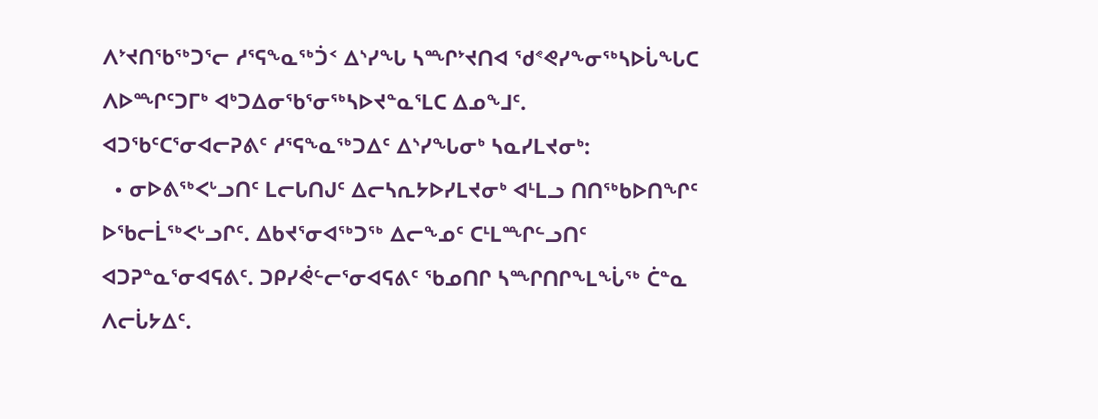ᐱᔾᔪᑎᖃᖅᑐᕐᓕ ᓱᕐᕋᖕᓇᖅᑑᑉ ᐃᔅᓯᖓ ᓴᙱᔾᔪᑎᐊ ᖁᕝᕙᓯᖕᓂᖅᓴᐅᒑᖓᑕ ᐱᐅᙱᑦᑐᒥᒃ ᐊᒃᑐᐃᓂᖃᕐᓂᖅᓴᐅᔪᓐᓇᕐᒪᑕ ᐃᓄᖕᒧᑦ.
ᐊᑐᖃᑦᑕᕐᓂᐊᓕᕈᕕᑦ ᓱᕐᕋᖕᓇᖅᑐᐃᑦ ᐃᔅᓯᖓᓂᒃ ᓴᓇᓯᒪᔪᓂᒃ:
  • ᓂᐅᕕᖅᐸᒡᓗᑎᑦ ᒪᓕᒐᑎᒍᑦ ᐃᓕᓴᕆᔭᐅᓯᒪᔪᓂᒃ ᐊᒻᒪᓗ ᑎᑎᖅᑲᐅᑎᖏᑦ ᐅᖃᓕᒫᖅᐸᒡᓗᒋᑦ. ᐃᑲᔪᕐᓂᐊᖅᑐᖅ ᐃᓕᖕᓄᑦ ᑕᒻᒪᙱᓪᓗᑎᑦ ᐊᑐᕈᓐᓇᕐᓂᐊᕋᕕᑦ. ᑐᑭᓯᕚᓪᓕᕐᓂᐊᕋᕕᑦ ᖃᓄᑎᒋ ᓴᙱᑎᒋᖕᒪᖔᖅ ᑖᓐᓇ ᐱᓕᒑᔭᐃᑦ.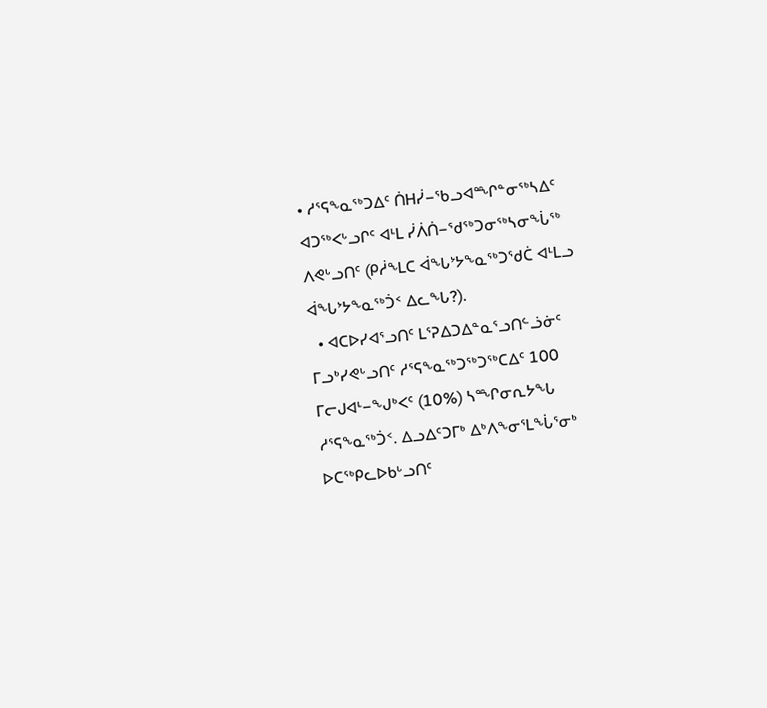• ᓱᕐᕋᖕᓇᖅᑐᐃᑦ ᑏᕼᓰ−ᖃᓗᐊᙱᓐᓂᖅᓴᐃᑦ ᐊᑐᖅᐸᒡᓗᒋᑦ ᐊᒻᒪ ᓰᐲᑏ−ᖁᖅᑐᓂᖅᓴᓂᖔᖅ ᐱᕙᒡᓗᑎᑦ (ᑭᓲᖕᒪᑕ ᐋᖓᔾᔭᖕᓇᖅᑐᖁᑖ ᐊᒻᒪᓗ ᐋᖓᔾᔭᖕᓇᖅᑑᑉ ᐃᓚᖓ?).
  • ᐊᑕᐅᓯᐊᕐᓗᑎᑦ ᒪᕐᕈᐃᑐᐃᓐᓇᕐᓗᑎᓪᓘᓃᑦ ᒥᓗᒃᓯᕙᒡᓗᑎᑦ ᓱᕐᕋᖕᓇᖅᑐᖅᑐᖅᑕᐃᑦ 100 ᒥᓕᒍᐊᒻ−ᖑᒃᐸᑦ (10%) ᓴᙱᓂᕆᔭᖓ ᓱᕐᕋᖕᓇᖅᑑᑉ. ᐃᓗᐃᑦᑐᒥᒃ ᐃᒃᐱᖕᓂᕐᒪᖔᕐᓂᒃ ᐅᑕᖅᑭᓚᐅᑲᒡᓗᑎᑦ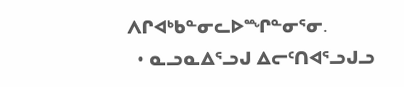ᐱᒋᐊᒃᑲᓐᓂᓚᐅᙱᓐᓂᕐᓂ.
  • ᓇᓗᓇᐃᕐᓗᒍ ᐃᓕᑦᑎᐊᕐᓗᒍᓗ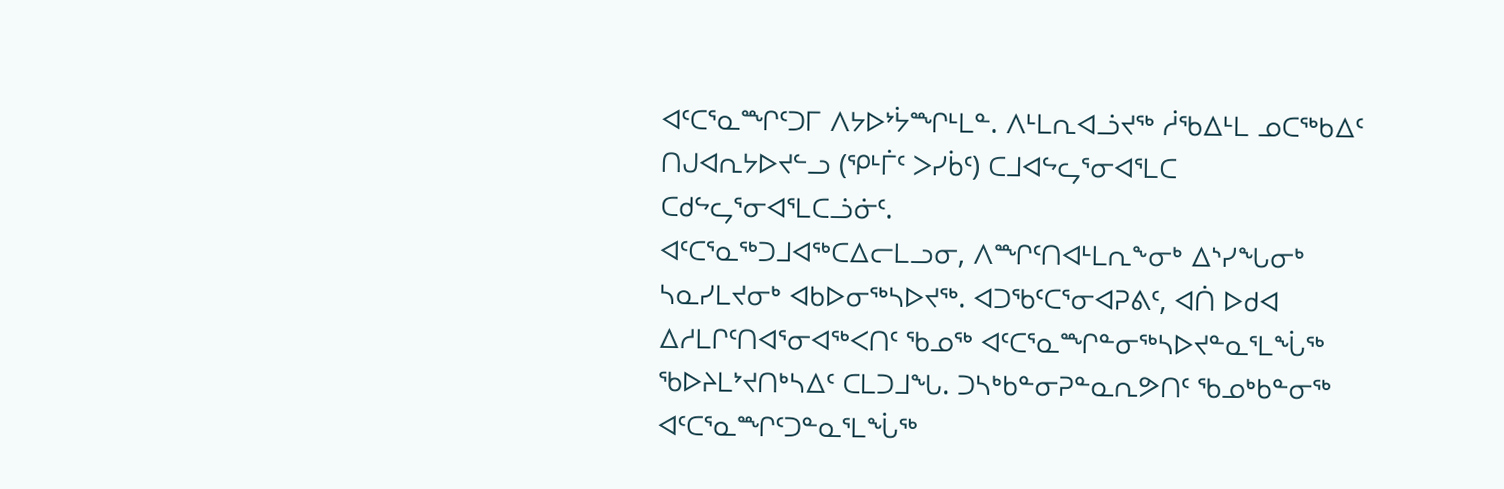ᐊᑦᑕᕐᓇᙱᑦᑐᒥ ᐱᔭᐅᔾᔮᙱᒻᒪᓐ. ᐱᒻᒪᕆᐊᓘᔪᖅ ᓲᖃᐃᒻᒪ ᓄᑕᖅᑲᐃᑦ ᑎᒍᐊᕆᔭᐅᔪᓪᓗ (ᕿᒻᒦᑦ ᐳᓯᑳᑦ) ᑕᒧᐊᖦᖤᕐᓂᐊᕐᒪᑕ ᑕᑯᖦᖤᕐᓂᐊᕐᒪᑕᓘᓃᑦ.
ᐊᑦᑕᕐᓇᖅᑐᒧᐊᖅᑕᐃᓕᒪᓗᓂ, ᐱᙱᑦᑎᐊᒻᒪᕆᖕᓂᒃ ᐃᔅᓯᖓᓂᒃ ᓴᓇᓯᒪᔪᓂᒃ ᐊᑲᐅᓂᖅᓴᐅᔪᖅ. ᐊᑐᖃᑦᑕᕐᓂᐊᕈᕕᑦ, ᐊᑏ ᐅᑯᐊ ᐃᓱᒪᒋᑦᑎᐊᕐᓂᐊᖅᐸᑎᑦ ᖃᓄᖅ ᐊᑦᑕᕐᓇᙱᓐᓂᖅᓴᐅᔪᓐᓇᕐᒪᖔᖅ ᖃᐅᔨᒪᔾᔪᑎᒃᓴᐃᑦ ᑕᒪᑐᒧᖓ. ᑐᓴᒃᑲᓐᓂᕈᓐᓇᕆᕗᑎᑦ ᖃᓄᒃᑲᓐᓂᖅ ᐊᑦᑕᕐᓇᙱᑦᑐᓐᓇᕐᒪᖔᖅ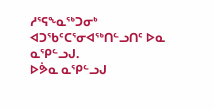ᓱᕐᕋᖕᓇᖅᑐᓂᒃ ᐊᑐᖃᑦᑕᕐᓂᐊᖅᑎᓪᓗᑎᑦ ᐅᓇ ᓇᕿᓪᓗᒍ.
ᐅᕘᓇ ᓇᕿᓪᓗᒍ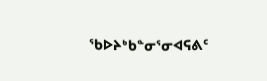ᖃᐅᔨᒃᑲᓐᓂᕐᓂᐊᕋᕕᑦ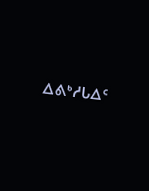ᐃᕕᒃᓱᒐᐃᑦ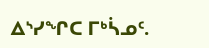ᐃᔅᓯᖏᑕ ᒥᒃᓵᓄᑦ.